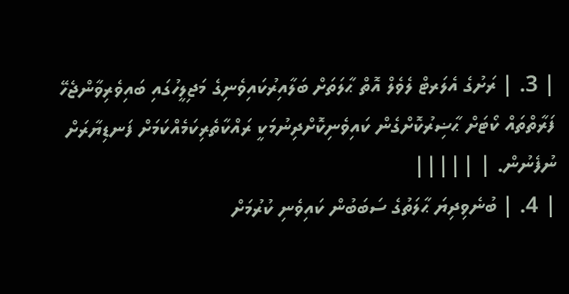| 3. | ރަށުގެ އެލަރޓް ލެވެލް އޮތް ޙާލަތަށް ބަލާއިރުކައިވެނިގެ މަޖިލީހުގައި ބައިވެރިވާންޖެހޭ ފަރާތްތައް ކޯޓަށް ޙާޟިރުކޮށްގެން ކައިވެނިކޮށްދިނުމަކީ ރައްކާތެރިކަމެއްކަމަށް ފަނޑިޔާރަށް ނުފެނުން. | |||||
| 4. | ބުނެވިދިޔަ ޙާލަތުގެ ސަބަބުން ކައިވެނި ކުރުމަށް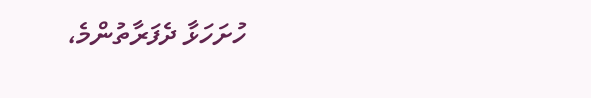ހުށަހަޅާ ދެފަރާތުންމެ،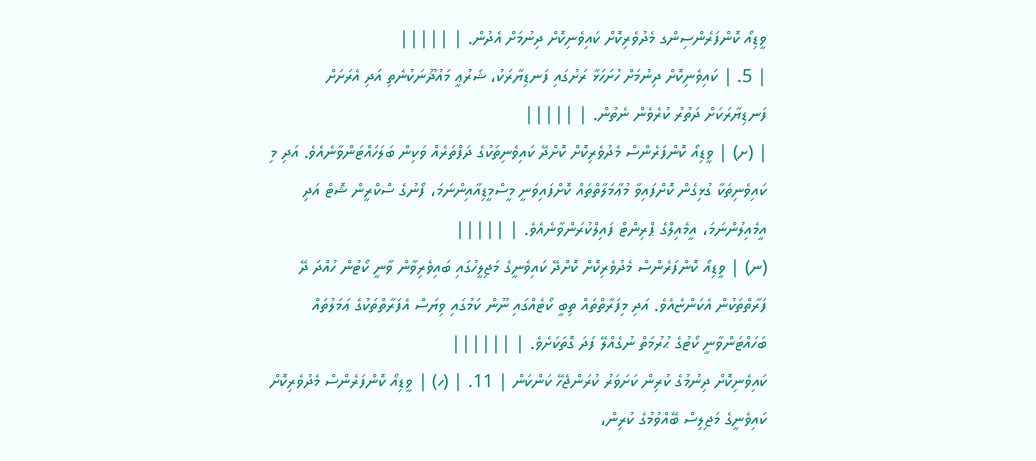ވީޑިއޯ ކޮންފަރެންސިންގ މެދުވެރިކޮށް ކައިވެނިކޮށް ދިނުމަށް އެދުން. | |||||
| 5. | ކައިވެނިކޮށް ދިނުމަށް ހުށަހަޅާ ރަށުގައި ފަނޑިޔާރަކު، ޝަރުޢީ މައުޛޫނަކުނެތި އަދި އެރަށަށް ފަނޑިޔާރަކަށް ދަތުރު ކުރެވެން ނެތުން. | |||||
| (ށ) | ވީޑިއޯ ކޮންފަރެންސް މެދުވެރިކޮށް ކޮށްދޭ ކައިވެނިތަކުގެ ދަފްތަރެއް ވަކިން ބަލަހައްޓަންވާނެއެވެ. އަދި މި ކައިވެނިތަކާ ގުޅިގެން ކޮށްފައިވާ މުޢާމަލާތްތައް ކޮށްފައިވަނީ މީސްމީޑިއާއިންނަމަ، ފޯނުގެ ސްކްރީން ޝޮޓް އަދި އީމެއިލުންނަމަ، އީމެއިލްގެ ޕްރިންޓް ފައިލްކުރަންވާނެއެވެ. | |||||
(ނ) | ވީޑިއޯ ކޮންފަރެންސް މެދުވެރިކޮށް ކޮށްދޭ ކައިވެނީގެ މަޖިލީހުގައި ބައިވެރިވާން ވާނީ ކޯޓުން ހުއްދަ ދޭ ފަރާތްތަކުން އެކަންޏެއެވެ. އަދި މިފަރާތްތައް ތިބީ ކޯޓެއްގައި ނޫން ކަމުގައި ވިޔަސް އެފަރާތްތަކުގެ ޢަމަލުތައް ބަހައްޓަންވާނީ ކޯޓުގެ ޙުރުމަތް ނުގެއްލޭ ފަދަ ގޮތަކަށެވެ. | ||||||
ކައިވެނިކޮށް ދިނުމުގެ ކުރިން ކަށަވަރު ކުރަންޖެހޭ ކަންކަން | 11. | (ހ) | ވީޑިއޯ ކޮންފަރެންސް މެދުވެރިކޮށް ކައިވެނީގެ މަޖިލިސް ބޭއްވުމުގެ ކުރިން،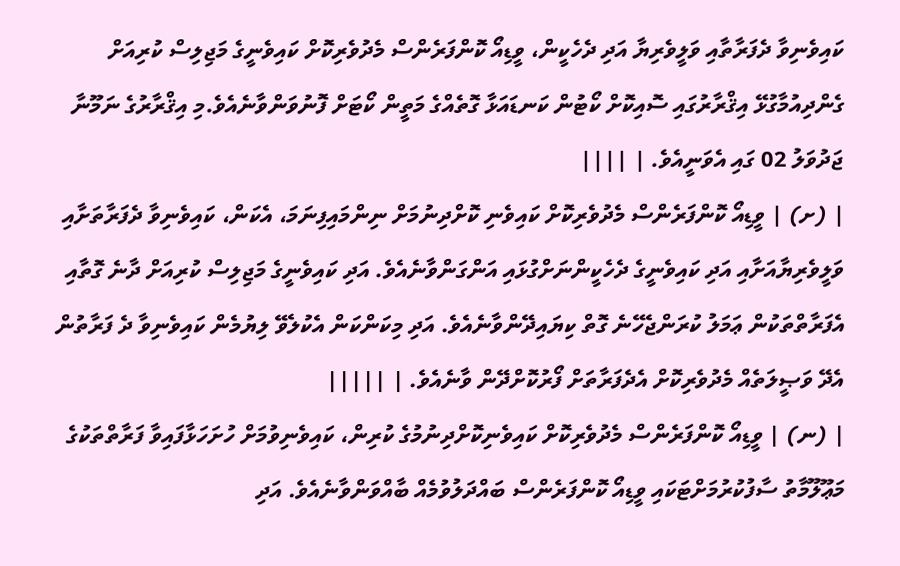ކައިވެނިވާ ދެފަރާތާއި ވަލީވެރިޔާ އަދި ދެހެކީން، ވީޑިއޯ ކޮންފަރެންސް މެދުވެރިކޮށް ކައިވެނީގެ މަޖިލިސް ކުރިއަށް ގެންދިއުމާގުޅޭ އިޤްރާރުގައި ސޮއިކޮށް ކޯޓުން ކަނޑައަޅާ ގޮތެއްގެ މަތީން ކޯޓަށް ފޮނުވަންވާނެއެވެ.މި އިޤްރާރުގެ ނަމޫނާ ޖަދުވަލު 02 ގައި އެވަނީއެވެ. | ||||
| (ށ) | ވީޑިއޯ ކޮންފަރެންސް މެދުވެރިކޮށް ކައިވެނި ކޮށްދިނުމަށް ނިންމައިފިނަމަ، އެކަން، ކައިވެނިވާ ދެފަރާތަށާއި ވަލީވެރިޔާއަށާއި އަދި ކައިވެނީގެ ދެހެކީންނަށްގުޅައި އަންގަންވާނެއެވެ. އަދި ކައިވެނީގެ މަޖިލިސް ކުރިއަށް ދާނެ ގޮތާއި އެފަރާތްތަކުން ޢަމަލު ކުރަންޖެހޭނެ ގޮތް ކިޔައިދޭންވާނެއެވެ. އަދި މިކަންކަން އެކުލެވޭ ލިޔުމެން ކައިވެނިވާ ދެ ފަރާތުން އެދޭ ވަޞީލަތެއް މެދުވެރިކޮށް އެދެފަރާތަށް ފޯރުކޮށްދޭން ވާނެއެވެ. | |||||
| (ނ) | ވީޑިއޯ ކޮންފަރެންސް މެދުވެރިކޮށް ކައިވެނިކޮށްދިނުމުގެ ކުރިން، ކައިވެނިވުމަށް ހުށަހަޅާފައިވާ ފަރާތްތަކުގެ މަޢޫލޫމާތު ސާފުކުރުމަށްޓަކައި ވީޑިއޯ ކޮންފަރެންސް ބައްދަލުވުމެއް ބާއްވަންވާނެއެވެ. އަދި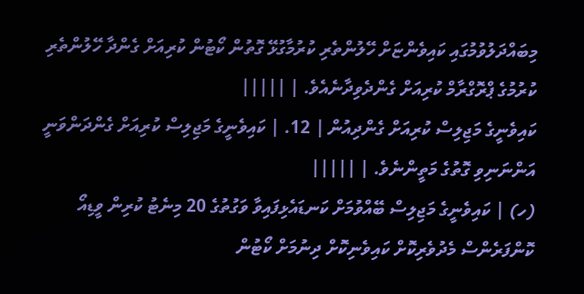މިބައްދަލުވުމުގައި ކައިވެންޏަށް ހޭލުންތެރި ކުރުމާގުޅޭ ގޮތުން ކޯޓުން ކުރިއަށް ގެންދާ ހޭލުންތެރި ކުރުމުގެ ޕްރޮގްރާމް ކުރިއަށް ގެންދެވިދާނެއެވެ. | |||||
ކައިވެނީގެ މަޖިލިސް ކުރިއަށް ގެންދިއުން | 12. | ކައިވެނީގެ މަޖިލިސް ކުރިއަށް ގެންދަންވަނީ އަންނަނިވި ގޮތުގެ މަތީންނެވެ. | |||||
(ހ) | ކައިވެނީގެ މަޖިލިސް ބޭއްވުމަށް ކަނޑައެޅިފައިވާ ވަގުތުގެ 20 މިނެޓު ކުރިން ވީޑިއޯ ކޮންފަރެންސް މެދުވެރިކޮށް ކައިވެނިކޮށް ދިނުމަށް ކޯޓުން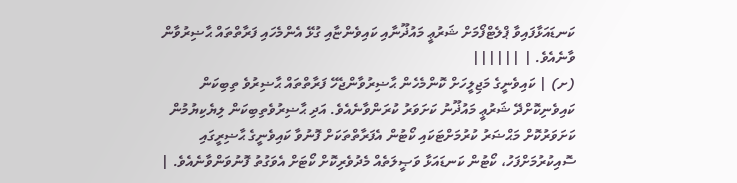ކަނޑައަޅާފައިވާ ޕްލެޓްފޯމަށް ޝަރުޢީ މައުޛޫނާއި ކައިވެންޏާއި ގުޅޭ އެންމެހައި ފަރާތްތައް ޙާޟިރުވާން ވާނެއެވެ. | ||||||
(ށ) | ކައިވެނީގެ މަޖިލީހަށް ކޮންމެހެން ޙާޟިރުވާންޖެހޭ ފަރާތްތައް ޙާޟިރުވެ ތިބިކަން ކައިވެނިކޮށްދޭ ޝަރުޢީ މައުޛޫނު ކަށަވަރު ކުރަންވާނެއެވެ. އަދި ޙާޟިރުވެތިބިކަން ލިޔެކިޔުމުން ކަށަވަރުކޮށް މަޙްޟަރު ކުރުމަށްޓަކައި ކޯޓުން އެފަރާތްތަކަށް ފޮނުވާ ކައިވެނީގެ ޙާޟިރީގައި ސޮއިކުރުމަށްފަހު، ކޯޓުން ކަނޑައަޅާ ވަޞީލަތެއް މެދުވެރިކޮށް ކޯޓަށް އެވަގުތު ފޮނުވަންވާނެއެވެ. |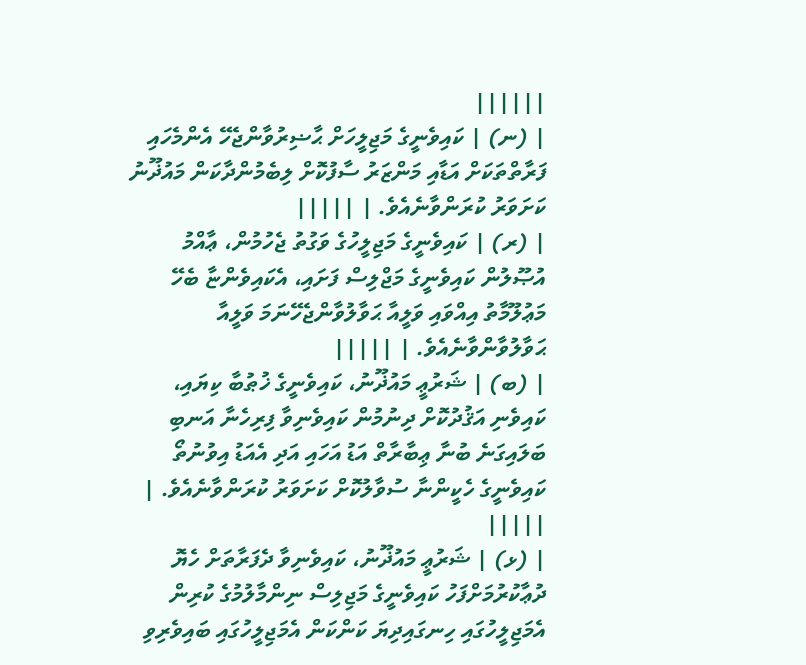||||||
| (ނ) | ކައިވެނީގެ މަޖިލީހަށް ޙާޟިރުވާންޖެހޭ އެންމެހައި ފަރާތްތަކަށް އަޑާއި މަންޒަރު ސާފުކޮށް ލިބެމުންދާކަން މައުޛޫނު ކަށަވަރު ކުރަންވާނެއެވެ. | |||||
| (ރ) | ކައިވެނީގެ މަޖިލީހުގެ ވަގުތު ޖެހުމުން، ޢާއްމު އުޞޫލުން ކައިވެނީގެ މަޖްލިސް ފަށައި، އެކައިވެންޏާ ބެހޭ މަޢުލޫމާތު އިއްވައި ވަލީއާ ޙަވާލުވާންޖެހޭނަމަ ވަލީއާ ޙަވާލުވާންވާނެއެވެ. | |||||
| (ބ) | ޝަރުޢީ މައުޛޫނު، ކައިވެނީގެ ޚުޠުބާ ކިޔައި، ކައިވެނި އަޤުދުކޮށް ދިނުމުން ކައިވެނިވާ ފިރިހެނާ އަނބި ބަލައިގަނެ ބުނާ ޢިބާރާތް އަޑު އަހައި އަދި އެއަޑު އިވުނުތޯ ކައިވެނީގެ ހެކީންނާ ސުވާލުކޮށް ކަށަވަރު ކުރަންވާނެއެވެ. | |||||
| (ޅ) | ޝަރުޢީ މައުޛޫނު، ކައިވެނިވާ ދެފަރާތަށް ހެޔޮ ދުޢާކުރުމަށްފަހު ކައިވެނީގެ މަޖިލިސް ނިންމާލުމުގެ ކުރިން އެމަޖިލީހުގައި ހިނގައިދިޔަ ކަންކަން އެމަޖިލީހުގައި ބައިވެރިވި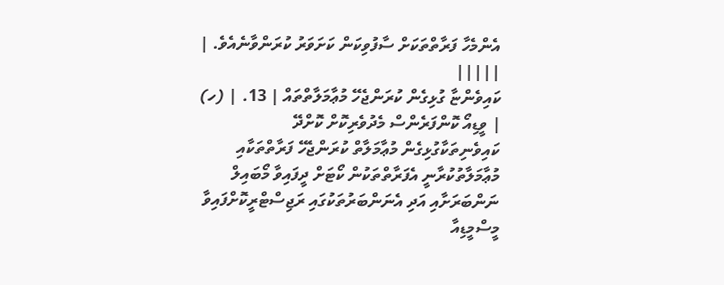އެންމެހާ ފަރާތްތަކަށް ސާފުވިކަން ކަށަވަރު ކުރަންވާނެއެވެ. | |||||
ކައިވެންޏާ ގުޅިގެން ކުރަންޖެހޭ މުޢާމަލާތްތައް | 13. | (ހ) | ވީޑިއޯ ކޮންފަރެންސް މެދުވެރިކޮށް ކޮށްދޭ ކައިވެނިތަކާގުޅިގެން މުޢާމަލާތް ކުރަންޖެހޭ ފަރާތްތަކާއި މުޢާމަލާތުކުރާނީ އެފަރާތްތަކުން ކޯޓަށް ދީފައިވާ މޯބައިލް ނަންބަރަށާއި އަދި އެނަންބަރުތަކުގައި ރަޖިސްޓްރީކޮށްފައިވާ މީސްމީޑިއާ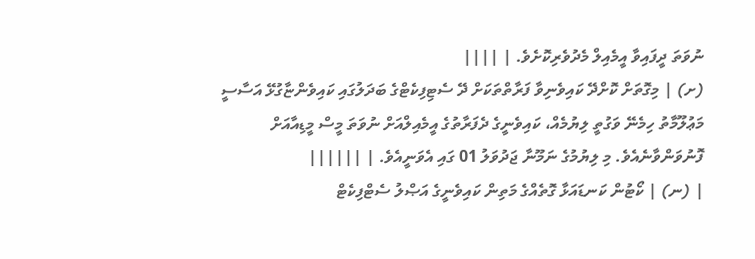ނުވަތަ ދީފައިވާ އީމެއިލް މެދުވެރިކޮށެވެ. | ||||
(ށ) | މިގޮތަށް ކޮށްދޭ ކައިވެނިވާ ފަރާތްތަކަށް ދޭ ސެޓިފިކެޓްގެ ބަދަލުގައި ކައިވެންޏާގުޅޭ އަސާސީ މަޢުލޫމާތު ހިމެނޭ ވަގުތީ ލިޔުމެއް، ކައިވެނީގެ ދެފަރާތުގެ އީމެއިލްއަށް ނުވަތަ މީސް މީޑިއާއަށް ފޮނުވަންވާނެއެވެ. މި ލިޔުމުގެ ނަމޫނާ ޖަދުވަލު 01 ގައި އެވަނީއެވެ. | ||||||
| (ނ) | ކޯޓުން ކަނޑައަޅާ ގޮތެއްގެ މަތިން ކައިވެނީގެ އަޞްލު ސެޓްފިކެޓް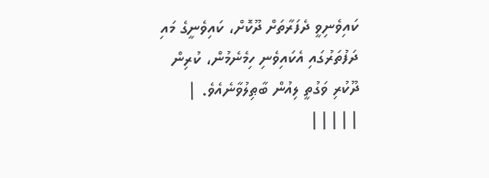ކައިވެނިވީ ދެފަރާތަށް ދޫކޮށް، ކައިވެނީގެ މައި ދަފުތަރުގައި އެކައިވެނި ހިމެނެމުން، ކުރިން ދޫކުރި ވަގުތީ ލިއުން ބާޠިލުވާނެއެވެ. | |||||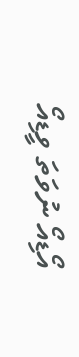އޯޑިއޯ ނުވަތަ ވީޑިއޯ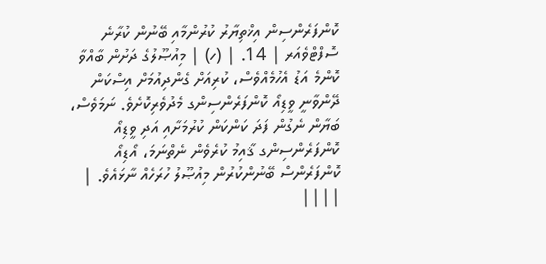ކޮންފަރެންސިން އިޚްތިޔާރު ކުރުންމާއި ބޭނުން ކުރާނެ ސޮފްޓްވެއަރ | 14. | (ހ) | މިއުޞޫލުގެ ދަށުން ބާއްވާ ކޮންމެ އަޑު އެހުމެއްވެސް، ކުރިއަށް ގެންދިއުމަށް އިސްކަން ދޭންވާނީ ވީޑިއޯ ކޮންފަރެންސިންގ މެދުވެރިކޮށެވެ. ނަމަވެސް، ބަޔާން ނެގުން ފަދަ ކަންކަން ކުރުމަށާއި އަދި ވީޑިއޯ ކޮންފަރެންސިންގ ޤާއިމު ކުރެވެން ނެތްނަމަ، އޯޑިއޯ ކޮންފަރެންސް ބޭނުންކުރުން މިއުޞޫލު ހުރަހެއް ނާޅައެވެ. | ||||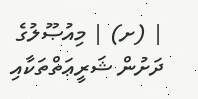| (ށ) | މިއުޞޫލުގެ ދަށުން ޝަރީޢަތްތަކާއި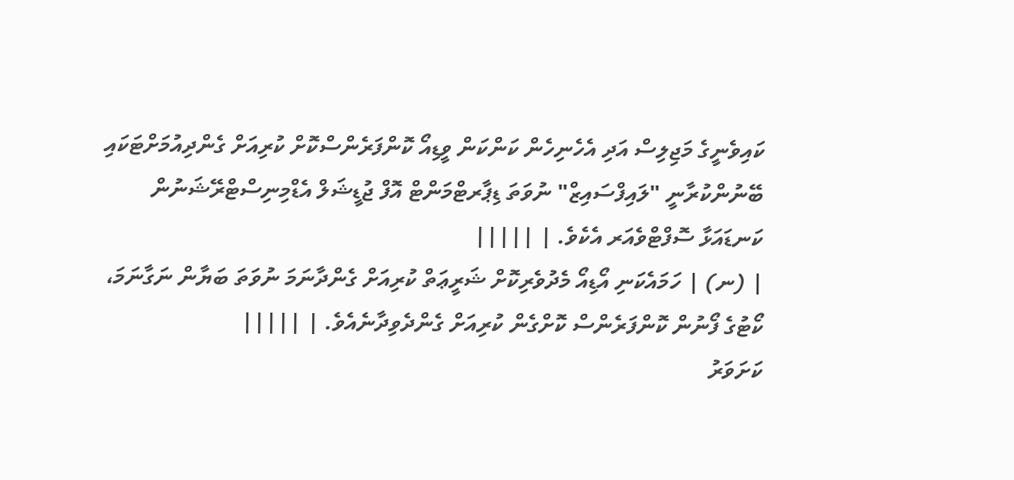ކައިވެނީގެ މަޖިލިސް އަދި އެހެނިހެން ކަންކަން ވީޑިއޯ ކޮންފަރެންސްކޮށް ކުރިއަށް ގެންދިއުމަށްޓަކައި ބޭނުންކުރާނީ "ލައިފްސައިޒް" ނުވަތަ ޑިޕާރޓްމަންޓް އޮފް ޖުޑީޝަލް އެޑްމިނިސްޓްރޭޝަނުން ކަނޑައަޅާ ސޮފްޓްވެއަރ އެކެވެ. | |||||
| (ނ) | ހަމައެކަނި އޯޑިއޯ މެދުވެރިކޮށް ޝަރީޢަތް ކުރިއަށް ގެންދާނަމަ ނުވަތަ ބަޔާން ނަގާނަމަ، ކޯޓުގެ ފޯނުން ކޮންފަރެންސް ކޮށްގެން ކުރިއަށް ގެންދެވިދާނެއެވެ. | |||||
ކަށަވަރު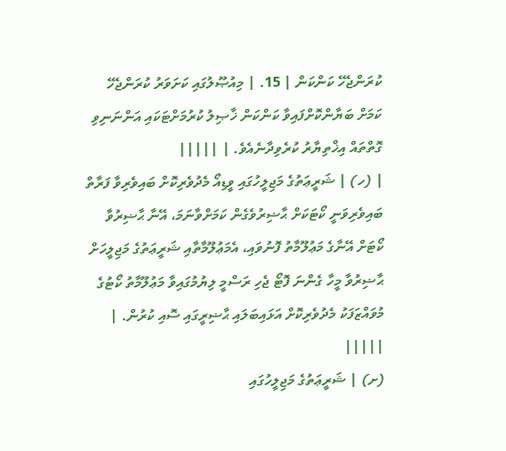ކުރަންޖެހޭ ކަންކަން | 15. | މިއުޞޫލުގައި ކަށަވަރު ކުރަންޖެހޭ ކަމަށް ބަޔާންކޮށްފައިވާ ކަންކަން ޚާޞިލު ކުރުމަށްޓަކައި އަންނަނިވި ގޮތްތައް އިޚްތިޔާރު ކުރެވިދާނެއެވެ. | |||||
| (ހ) | ޝަރީޢަތުގެ މަޖިލީހުގައި ވީޑިއޯ މެދުވެރިކޮށް ބައިވެރިވާ ފަރާތް ބައިވެރިވަނީ ކޯޓަކަށް ޙާޟިރުވެގެން ކަމަށްވާނަމަ، އޭނާ ޙާޟިރުވާ ކޯޓަށް އޭނާގެ މަޢުލޫމާތު ފޮނުވައި، އެމަޢުލޫމާތާއި ޝަރީޢަތުގެ މަޖިލީހަށް ޙާޟިރުވާ މީހާ ގެންނަ ފޮޓޯ ޖެހި ރަސްމީ ލިޔުމުގައިވާ މަޢުލޫމާތު ކޯޓުގެ މުވައްޒަފަކު މެދުވެރިކޮށް އަޅައިބަލައި ޙާޟިރީގައި ސޮއި ކުރުން. | |||||
(ށ) | ޝަރީޢަތުގެ މަޖިލީހުގައި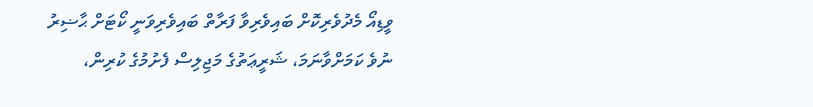ވީޑިއޯ މެދުވެރިކޮށް ބައިވެރިވާ ފަރާތް ބައިވެރިވަނީ ކޯޓަށް ޙާޟިރު ނުވެ ކަމަށްވާނަމަ، ޝަރީޢަތުގެ މަޖިލިސް ފެށުމުގެ ކުރިން،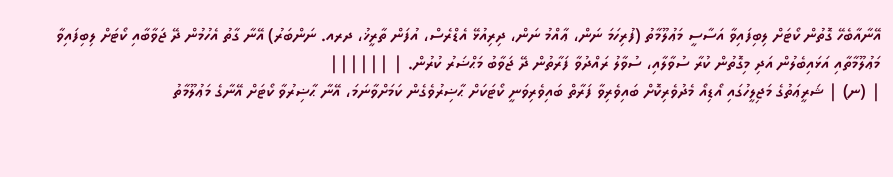އޭނާއާބެހޭ ގޮތުން ކޯޓަށް ލިބިފައިވާ އަސާސީ މަޢުލޫމާތު (ފުރިހަމަ ނަން، ޢާއްމު ނަން، ދިރިއުޅޭ އެޑްރެސް، އުފަން ތާރީޚު، ދރއ. ނަންބަރު) އޭނާ ގާތު އެހުމުން ދޭ ޖަވާބާއި ކޯޓަށް ލިބިފައިވާ މަޢުލޫމާތާއި އަޅައިބެލުން އަދި މިގޮތުން ކުރާ ސުވާލާއި، ސުވާލު ރައްދުވާ ފަރާތުން ދޭ ޖަވާބު މަޙްޟަރު ކުރުން. | ||||||
| (ނ) | ޝަރީޢަތުގެ މަޖިލީހުގައި އޯޑިއޯ މެދުވެރިކޮށް ބައިވެރިވާ ފަރާތް ބައިވެރިވަނީ ކޯޓަކަށް ޙާޟިރުވެގެން ކަމަށްވާނަމަ، އޭނާ ޙާޟިރުވާ ކޯޓަށް އޭނާގެ މަޢުލޫމާތު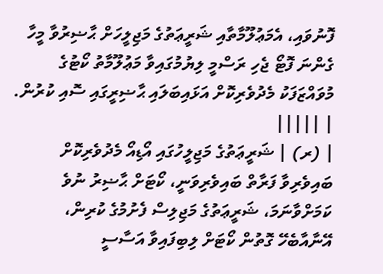ފޮނުވައި، އެމަޢުލޫމާތާއި ޝަރީޢަތުގެ މަޖިލީހަށް ޙާޟިރުވާ މީހާ ގެންނަ ފޮޓޯ ޖެހި ރަސްމީ ލިޔުމުގައިވާ މަޢުލޫމާތު ކޯޓުގެ މުވައްޒަފަކު މެދުވެރިކޮށް އަޅައިބަލައި ޙާޟިރީގައި ސޮއި ކުރުން. | |||||
| (ރ) | ޝަރީޢަތުގެ މަޖިލީހުގައި އޯޑިއޯ މެދުވެރިކޮށް ބައިވެރިވާ ފަރާތް ބައިވެރިވަނީ، ކޯޓަށް ޙާޟިރު ނުވެ ކަމަށްވާނަމަ، ޝަރީޢަތުގެ މަޖިލިސް ފެށުމުގެ ކުރިން، އޭނާއާބެހޭ ގޮތުން ކޯޓަށް ލިބިފައިވާ އަސާސީ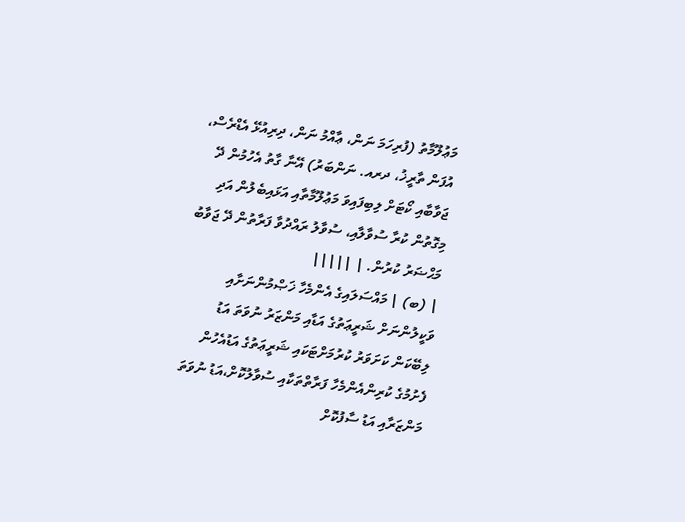މަޢުލޫމާތު (ފުރިހަމަ ނަން، ޢާއްމު ނަން، ދިރިއުޅޭ އެޑްރެސް، އުފަން ތާރީޚު، ދރއ. ނަންބަރު) އޭނާ ގާތު އެހުމުން ދޭ ޖަވާބާއި ކޯޓަށް ލިބިފައިވަ މަޢުލޫމާތާއި އަޅައިބެލުން އަދި މިގޮތުން ކުރާ ސުވާލާއި، ސުވާލު ރައްދުވާ ފަރާތުން ދޭ ޖަވާބު މަޙްޟަރު ކުރުން. | |||||
| (ބ) | މައްސަލައިގެ އެންމެހާ ޚަޞްމުންނަށާއި ވަކީލުންނަށް ޝަރީޢަތުގެ އަޑާއި މަންޒަރު ނުވަތަ އަޑު ލިބޭކަން ކަށަވަރު ކުރުމަށްޓަކައި ޝަރީޢަތުގެ އަޑުއެހުން ފެށުމުގެ ކުރިންއެންމެހާ ފަރާތްތަކާއި ސުވާލުކޮށް،އަޑު ނުވަތަ މަންޒަރާއި އަޑު ސާފުކޮށް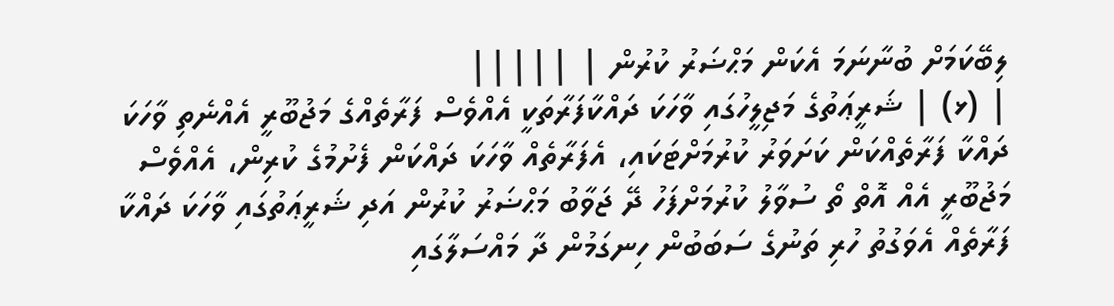ލިބޭކަމަށް ބުނާނަމަ އެކަން މަޙްޟަރު ކުރުން | |||||
| (ޅ) | ޝަރީޢަތުގެ މަޖިލީހުގައި ވާހަކަ ދައްކާފަރާތަކީ އެއްވެސް ފަރާތެއްގެ މަޖުބޫރީ އެއްނެތި ވާހަކަ ދައްކާ ފަރާތެއްކަން ކަށަވަރު ކުރުމަށްޓަކައި، އެފަރާތެއް ވާހަކަ ދައްކަން ފެށުމުގެ ކުރިން، އެއްވެސް މަޖުބޫރީ އެއް އޮތް ތޯ ސުވާލު ކުރުމަށްފަހު ދޭ ޖަވާބު މަޙްޟަރު ކުރުން އަދި ޝަރީޢަތުގައި ވާހަކަ ދައްކާ ފަރާތެއް އެވަގުތު ހުރި ތަނުގެ ސަބަބުން ހިނގަމުން ދާ މައްސަލާގައި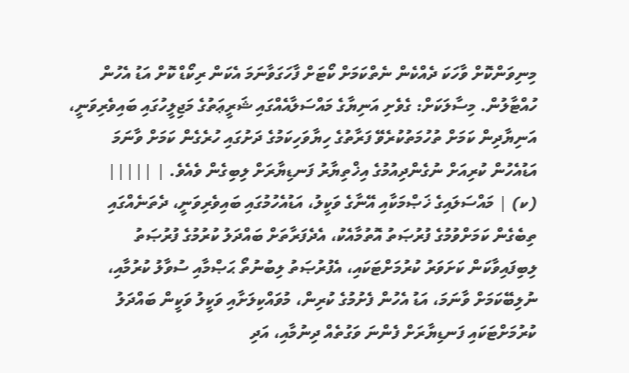މިނިވަންކޮށް ވާހަކަ ދެއްކެން ނެތްކަމަށް ކޯޓަށް ފާހަގަވާނަމަ އެކަން ރިކޯޑް ކޮށް އަޑު އެހުން ހުއްޓާލުން. މިސާލަކަށް: ގެވެށި އަނިޔާގެ މައްސަލާއެއްގައި ޝަރީޢަތުގެ މަޖިލީހުގައި ބައިވެރިވަނީ، އަނިޔާދިން ކަމަށް ތުހުމަތުކުރެވޭ ފަރާތުގެ ހިޔާވަހިކަމުގެ ދަށުގައި ހުރެގެން ކަމަށް ވާނަމަ އަޑުއެހުން ކުރިއަށް ނުގެންދިއުމުގެ އިޚްތިޔާރު ފަނޑިޔާރަށް ލިބިގެން ވެއެވެ. | |||||
(ކ) | މައްސަލައިގެ ޚަޞްމަކާއި އޭނާގެ ވަކީލު، އަޑުއެހުމުގައި ބައިވެރިވަނީ، ދެތަނެއްގައި ތިބެގެން ކަމަށްވުމުގެ ފުރުޞަތު އޮތުމާއެކު، އެދެފަރާތަށް ބައްދަލު ކުރުމުގެ ފުރުޞަތު ލިބިފައިވާކަން ކަށަވަރު ކުރުމަށްޓަކައި، އެފުރުޞަތު ލިބުނުތޯ ޙަޞްމާއި ސުވާލު ކުރުމާއި، ނުލިބޭކަމަށް ވާނަމަ، އަޑު އެހުން ފެށުމުގެ ކުރިން، މުވައްކިލަށާއި ވަކީލު ވަކީން ބައްދަލު ކުރުމަށްޓަކައި ފަނޑިޔާރަށް ފެންނަ ވަގުތެއް ދިނުމާއި، އަދި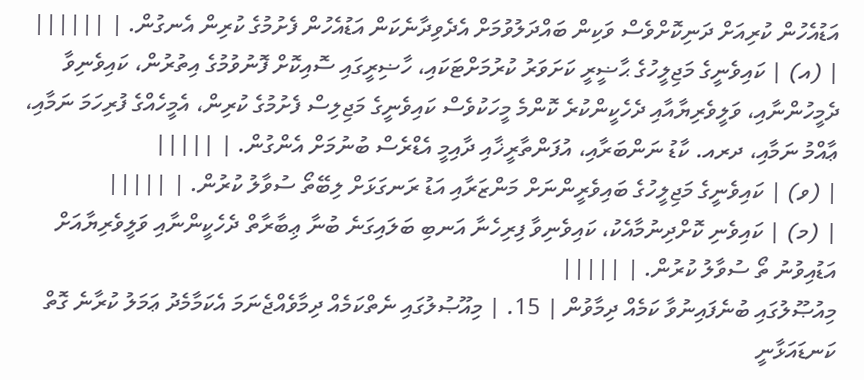އަޑުއެހުން ކުރިއަށް ދަނިކޮށްވެސް ވަކިން ބައްދަލުވުމަށް އެދެވިދާނެކަން އަޑުއެހުން ފެށުމުގެ ކުރިން އެނގުން. | ||||||
| (އ) | ކައިވެނީގެ މަޖިލީހުގެ ޙާޟީރީ ކަށަވަރު ކުރުމަށްޓަކައި، ހާޟިރީގައި ސޮއިކޮށް ފޮނުވުމުގެ އިތުރުން، ކައިވެނިވާ ދެމީހުންނާއި، ވަލީވެރިޔާއާއި ދެހެކީންކުރެ ކޮންމެ މީހަކުވެސް ކައިވެނީގެ މަޖިލިސް ފެށުމުގެ ކުރިން، އެމީހެއްގެ ފުރިހަމަ ނަމާއި، ޢާއްމު ނަމާއި، ދރއ. ކާޑު ނަންބަރާއި، އުފަންތާރީޚާއި ދާއިމީ އެޑްރެސް ބުނުމަށް އެންގުން. | |||||
| (ވ) | ކައިވެނީގެ މަޖިލީހުގެ ބައިވެރީންނަށް މަންޒަރާއި އަޑު ރަނގަޅަށް ލިބޭތޯ ސުވާލު ކުރުން. | |||||
| (މ) | ކައިވެނި ކޮށްދިނުމާއެކު، ކައިވެނިވާ ފިރިހެނާ އަނބި ބަލައިގަނެ ބުނާ ޢިބާރާތް ދެހެކީންނާއި ވަލީވެރިޔާއަށް އަޑުއިވުނު ތޯ ސުވާލު ކުރުން. | |||||
މިއުޞޫލުގައި ބުނެފައިނުވާ ކަމެއް ދިމާވުން | 15. | މިއޫޞުލުގައި ނެތްކަމެއް ދިމާވެއްޖެނަމަ އެކަމާމެދު ޢަމަލު ކުރާނެ ގޮތް ކަނޑައަޅާނީ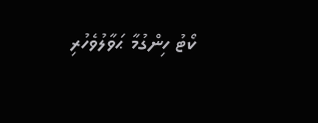ކޯޓު ހިންގުމާ ޙަވާލުވެހުރި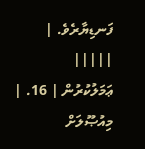ފަނޑިޔާރެވެ. | |||||
ޢަމަލުކުރުން | 16. | މިއުޞޫލަށް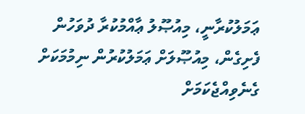ޢަމަލުކުރާނީ، މިއުޞޫލު ޢާއްމުކުރާ ދުވަހުން ފެށިގެން، މިއުޞޫލަށް ޢަމަލުކުރުން ނިމުމަކަށް ގެނެވިއްޖެކަމަށް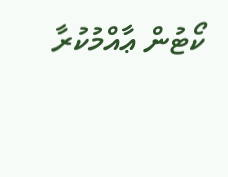ކޯޓުން ޢާއްމުކުރާ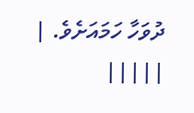ދުވަހާ ހަމައަށެވެ. | |||||